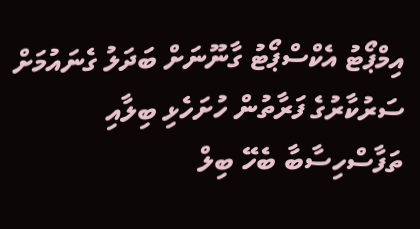އިމްޕޯޓު އެކްސްޕޯޓު ގާނޫނަށް ބަދަލު ގެނައުމަށް ސަރުކާރުގެ ފަރާތުން ހުށަހެޅި ބިލާއި ތަފާސްހިސާބާ ބެހޭ ބިލް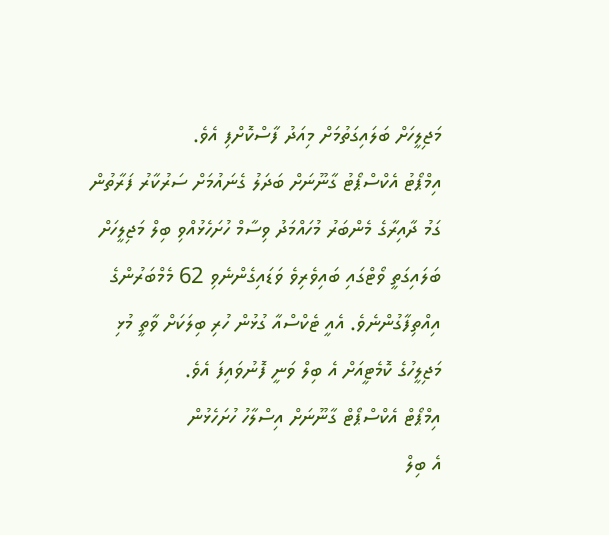މަޖިލީހަށް ބަލައިގަތުމަށް މިއަދު ފާސްކޮށްފި އެވެ.
އިމްޕޯޓު އެކްސްޕޯޓު ގާނޫނަށް ބަދަލު ގެނައުމަށް ސަރުކާރު ފަރާތުން ގަމު ދާއިރާގެ މެންބަރު މުހައްމަދު ވިސާމް ހުށަހެޅުއްވި ބިލް މަޖިލީހަށް ބަލައިގަތީ ވޯޓްގައި ބައިވެރިވެ ވަޑައިގެންނެވި 62 މެމްބަރުންގެ އިއްތިފާގުންނެވެ. އެއީ ޓެކްސްއާ ގުޅުން ހުރި ބިލަކަށް ވާތީ މުޅި މަޖިލީހުގެ ކޮމެޓީއަށް އެ ބިލް ވަނީ ފޮނުވައިފަ އެވެ.
އިމްޕޯޓް އެކްސްޕޯޓް ގާނޫނަށް އިސްލާހު ހުށަހެޅުން
އެ ބިލް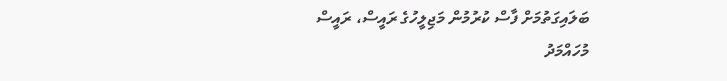ބަލައިގަތުމަށް ފާސް ކުރުމުން މަޖިލީހުގެ ރައީސް، ރައީސް މުހައްމަދު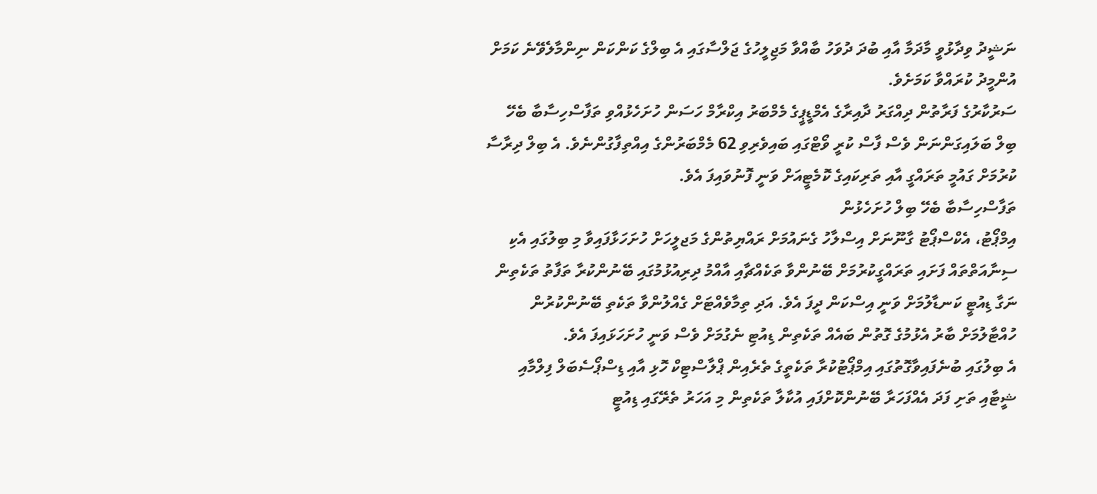ނަޝީދު ވިދާޅުވީ މާދަމާ އާއި ބުދަ ދުވަހު ބާއްވާ މަޖިލީހުގެ ޖަލްސާގައި އެ ބިލްގެ ކަންކަން ނިންމާލެވޭނެ ކަމަށް އުންމީދު ކުރައްވާ ކަމަށެވެ.
ސަރުކާރުގެ ފަރާތުން ދިއްގަރު ދާއިރާގެ އެމްޑީޕީގެ މެމްބަރު އިކްރާމް ހަސަން ހުށަހެޅުއްވި ތަފާސްހިސާބާ ބެހޭ ބިލް ބަލައިގަންނަން ވެސް ފާސް ކުރީ ވޯޓްގައި ބައިވެރިވި 62 މެމްބަރުންގެ އިއްތިފާގުންނެވެ. އެ ބިލް ދިރާސާ ކުރުމަށް ގައުމީ ތަރައްގީ އާއި ތަރިކައިގެ ކޮމެޓީއަށް ވަނީ ފޮނުވައިފަ އެވެ.
ތަފާސްހިސާބާ ބެހޭ ބިލް ހުށަހެޅުން
އިމްޕޯޓު، އެކްސްޕޯޓު ގާނޫނަށް އިސްލާހު ގެނައުމަށް ރައްޔިތުންގެ މަޖލީހަށް ހުށަހަޅާފައިވާ މި ބިލުގައި އެކި ސިނާއަތްތައް ފަށައި ތަރައްގީކުރުމަށް ބޭނުންވާ ތަކެއްޗާއި އާއްމު ދިރިއުޅުމުގައި ބޭނުންކުރާ ތަފާތު ތަކެތިން ނަގާ ޑިއުޓީ ކަނޑާލުމަށް ވަނީ އިސްކަން ދީފަ އެވެ. އަދި ތިމާވެއްޓަށް ގެއްލުންވާ ތަކެތި ބޭނުންކުރުން ހުއްޓާލުމަށް ބާރު އެޅުމުގެ ގޮތުން ބައެއް ތަކެތިން ޑިއުޓި ނެގުމަށް ވެސް ވަނީ ހުށަހަޅައިފަ އެވެ.
އެ ބިލުގައި ބުނެފައިވާގޮތުގައި އިމްޕޯޓުކުރާ ތަކެތީގެ ތެރެއިން ޕްލާސްޓިކް ހޮޅި އާއި ޑިސްޕޯސެބަލް ފިލްމާއި ޝީޓާއި ތަށި ފަދަ އެއްފަހަރާ ބޭނުންކޮށްފައި އުކާލާ ތަކެތިން މި އަހަރު ތެރޭގައި ޑިއުޓީ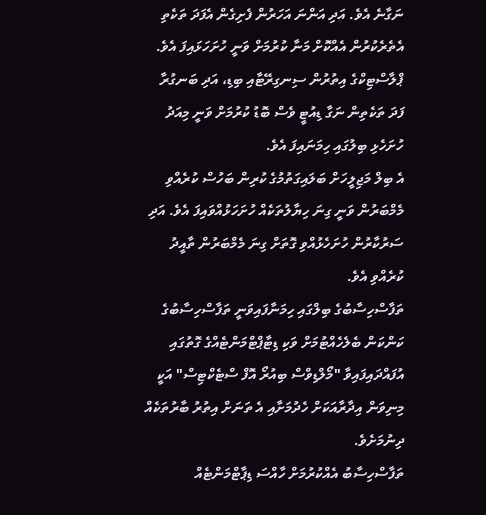ނަގާނެ އެވެ. އަދި އަންނަ އަހަރުން ފެށިގެން އެފަދަ ތަކެތި އެތެރެކުރުން އެއްކޮށް މަނާ ކުރުމަށް ވަނީ ހުށަހަޅައިފަ އެވެ.
ޕްލާސްޓިކްގެ އިތުރުން ސިނގިރޭޓާއި ބިޑި، އަދި ބަނގުރާ ފަދަ ތަކެތިން ނަގާ ޑިއުޓީ ވެސް ބޮޑު ކުރުމަށް ވަނީ މިއަދު ހުށަހެޅި ބިލުގައި ހިމަނައިފަ އެވެ.
އެ ބިލް މަޖިލީހަށް ބަލައިގަތުމުގެ ކުރިން ބަހުސް ކުރެއްވި މެމްބަރުން ވަނީ ގިނަ ހިޔާލުތަކެއް ހުށަހަޅުއްވައިފަ އެވެ. އަދި ސަރުކާރުން ހުށަހެޅުއްވި ގޮތަށް ގިނަ މެމްބަރުން ތާއީދު ކުރެއްވި އެވެ.
ތަފާސްހިސާބުގެ ބިލްގައި ހިމަނާފައިވަނީ ތަފާސްހިސާބުގެ ކަންކަން ބެލެހެއްޓުމަށް ވަކި ޑިޓާޕްޓްމަންޓެއްގެ ގޮތުގައި އުފައްދައިފައިވާ "މޯލްޑިވްސް ބިއުރޯ އޮފް ސްޓެކްޓިސް" އަކީ މިނިވަން އިދާރާއަކަށް ހެދުމަށާއި އެ ތަނަށް އިތުރު ބާރުތަކެއް ދިނުމަށެވެ.
ތަފާސްހިސާބު އެއްކުރުމަށް ހާއްސަ ޑިޕާޓްމަންޓެއް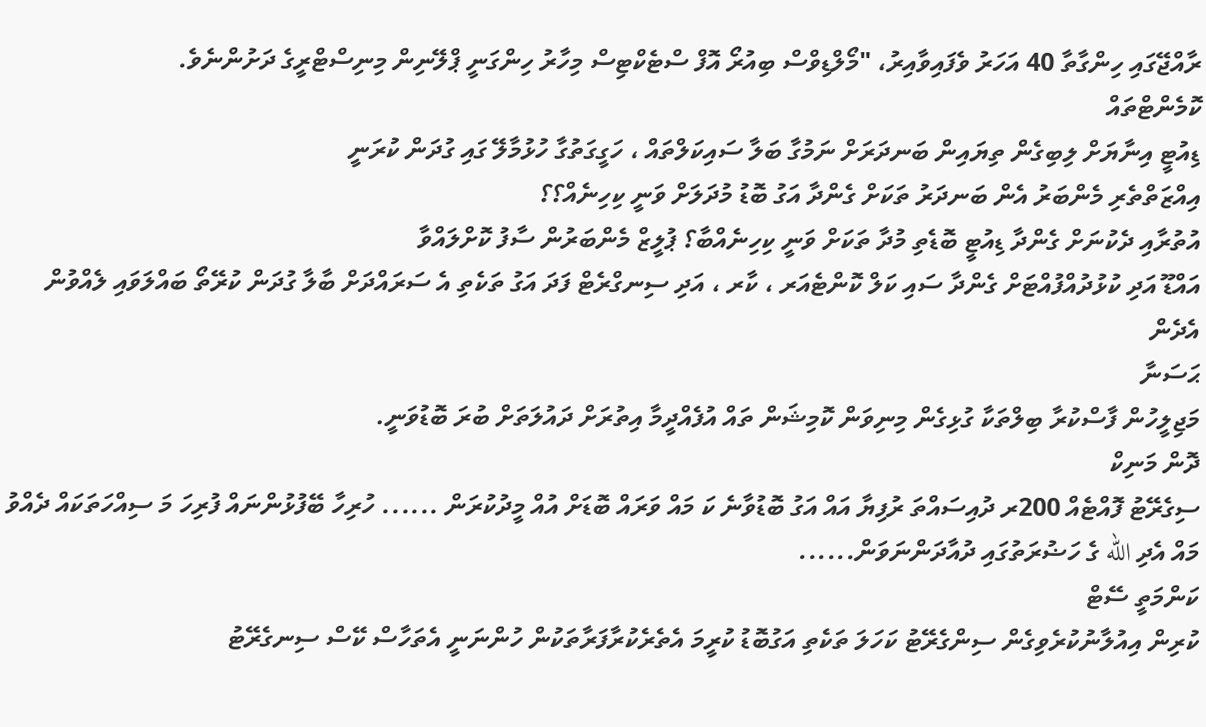ރާއްޖޭގައި ހިންގާތާ 40 އަހަރު ވެފައިވާއިރު، "މޯލްޑިވްސް ބިއުރޯ އޮފް ސްޓެކްޓިސް މިހާރު ހިންގަނީ ޕްލޭނިން މިނިސްޓްރީގެ ދަށުންނެވެ.
ކޮމެންޓްތައް
ޑިއުޓީ އިނާޔަށް ލިބިގެން ތިޔައިން ބަނދަރަށް ނަމުގާ ބަލާ ސައިކަލްތައް ، ހަގީގަތުގާ ހުޅުމާލޭ ގައި ގުދަން ކުރަނީ
އިއްޒަތްތެރި މެންބަރު އެން ބަނދަރު ތަކަށް ގެންދާ އަގު ބޮޑު މުދަލަށް ވަނީ ކިހިނެއް؟؟
އުތުރާއި ދެކުނަށް ގެންދާ ޑިއުޓީ ބޮޑެތި މުދާ ތަކަށް ވަނީ ކިހިނެއްބާ؟ ޕުލީޒް މެންބަރުން ސާފު ކޮށްލައްވާ
އައްޑޫ އަދި ކުޅުދުއްފުއްޓަށް ގެންދާ ސައި ކަލް ކޮންޓެއަރ ، ކާރ ، އަދި ސިނގްރެޓް ފަދަ އަގު ތަކެތި އެ ސަރައްދަށް ބާލާ ގުދަން ކުރޭތޯ ބައްލަވައި ލެއްވުން އެދެން
ޙަސަނާ
މަޖިލީހުން ފާސްކުރާ ބިލްތަކާ ގުޅިގެން މިނިވަން ކޮމިޝަން ތައް އުފެއްދީމާ އިތުރަށް ދައުލަތަށް ބުރަ ބޮޑުވަނީ.
ދޮން މަނިކް
ސިގެރޭޓު ފޮއްޓެއް 200ރ ދުއިސައްތަ ރުފިޔާ އައް އަގު ބޮޑުވާނެ ކަ މައް ވަރައް ބޮޑަށް އުއް މީދުކުރަން ...... ހުރިހާ ބޭފުޅުންނައް ފުރިހަ މަ ސިއްހަތަކައް ދެއްވު މައް އެދި الله ގެ ހަޟުރަތުގައި ދުއާދަންނަވަން......
ކަންމަތީ ސޭޓް
ކުރިން އިއުލާނުކުރެވިގެން ސިންގެރޭޓު ކަހަލަ ތަކެތި އަގުބޮޑު ކުރީމަ އެތެރެކުރާފަރާތަކުން ހުންނަނީ އެތަހާސް ކޭސް ސިނގެރޭޓު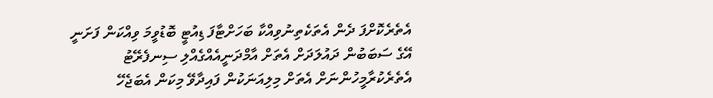އެތެރެކޮށްފަ ދެން އެތަކެތިނުވިއްކާ ބަހަށްޓާފަ ޑިއުޓީ ބޮޑުވީމަ ވިއްކަން ފަށަނީ އޭގެ ސަބަބުން ދައުލަދަށް އެތަށް އާމްދަނީއެއްގެއްލި ސިނފެރޭޓު އެތެރެކުރާމީހުންނަށް އެތަށް މިލިއަނަކުން ފައިދާވޭ މިކަން އެބަޖެހޭ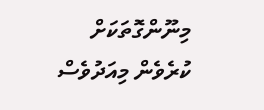މިނޫންގޮތަކަށް ކުރެވެން މިއަދުވެސް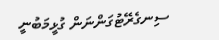ސިނގެރޭޓުގަންނަން ގުޅީމަބުނީ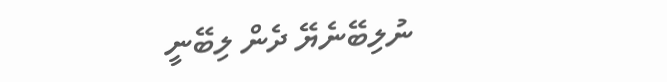ނުލިބޭނެޔޭ ދެން ލިބޭނީ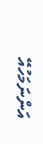އަންނަމަހުއޭ